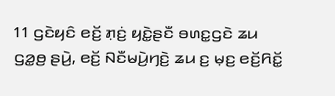11 ꤞꤢꤧꤟꤢꤨ ꤕꤢꤩ꤬ ꤊ꤫ꤢꤦ꤬ ꤟꤢꤧ꤭ꤔꤢꤪ ꤋꤛꤢ꤭ꤞꤢꤧ ꤘꤣ ꤞꤤ꤭ꤥ꤬ ꤔꤣꤧ꤬, ꤕꤢꤩ꤬ ꤡꤢꤪꤗꤣꤧ꤬ꤚꤢꤧ꤬ ꤘꤣ ꤢ꤬ ꤗ꤫ꤢ꤬ ꤕꤢꤩ꤬ꤖꤢꤩ꤭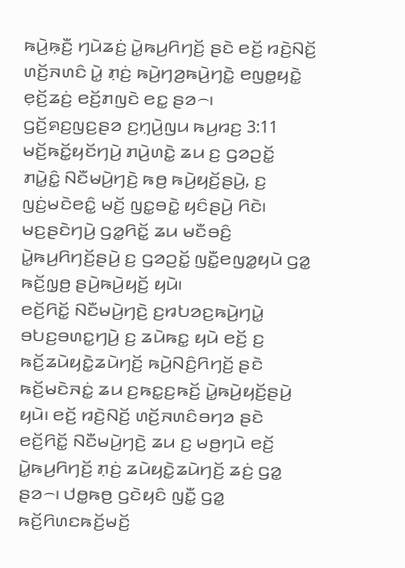ꤒꤣꤧ꤬ꤒ꤫ꤢꤪ꤬ ꤚꤣꤧꤘꤢꤦ꤬ ꤣꤧ꤭ꤒꤣ꤬ꤖꤚꤢꤩ꤬ ꤔꤢꤧ ꤕꤢꤩ꤬ ꤙꤢꤧ꤬ꤡꤢꤩ꤬ ꤛꤢꤩ꤬ꤏꤛꤢꤨ ꤣꤧ꤭ ꤊ꤫ꤢꤦ꤬ ꤒꤣꤧ꤬ꤚꤤ꤬ꤒꤣꤧ꤬ꤚꤢꤧ꤭ ꤕꤜꤥ꤭ꤟꤢꤧ꤭ ꤕ꤫ꤢꤩ꤬ꤘꤢꤦ꤬ ꤕꤢꤩ꤬ꤊꤜꤢꤧ ꤕꤢ꤭ ꤔꤤ꤮꤯
ꤞꤢꤩ꤬ꤎꤢ꤬ꤜꤢ꤬ꤔꤤ ꤢ꤬ꤚ꤫ꤣꤧ꤬ꤜꤣ ꤒꤣ꤬ꤙꤢ꤬ 3:11
ꤗꤢꤩ꤬ꤒꤢꤩ꤭ꤟꤢꤩꤚꤣꤧ꤬ ꤊꤣꤧ꤬ꤛꤢꤧ꤭ ꤘꤣ ꤢ꤬ ꤞꤤꤑꤢꤩ꤭ ꤊꤣꤧ꤭ꤢꤨ꤭ ꤡꤢꤪꤗꤣꤧ꤬ꤚꤢꤧ꤬ ꤒꤥ꤬ ꤒꤣꤧ꤬ꤟꤢꤩ꤬ꤔꤣꤧ꤬, ꤢ꤬ ꤜꤢꤦ꤬ꤗꤢꤧꤕꤢꤨ꤭ ꤗꤢꤩ꤬ ꤜꤢ꤭ꤋꤢꤧ꤭ ꤟꤢꤨꤔꤣꤧ꤬ ꤖꤢꤧ꤯ ꤗꤢ꤬ꤔꤢꤧꤚꤣꤧ꤬ ꤞꤤ꤭ꤖꤢꤩ꤭ ꤘꤣ ꤗꤢꤪꤋꤢꤨ꤬ ꤣꤧ꤭ꤒꤣ꤬ꤖꤚꤢꤩ꤬ꤔꤣꤧ꤬ ꤢ꤬ ꤞꤤꤑꤢꤩ꤭ ꤜꤢꤪ꤭ꤕꤜꤤ꤭ꤟꤣꤧ ꤞꤤ꤭ ꤒꤢꤩ꤬ꤜ꤫ꤥ꤬ ꤔꤣꤧ꤬ꤒꤣꤧ꤬ꤟꤢꤩ꤬ ꤟꤣꤧ꤯
ꤕꤢꤩ꤬ꤖꤢꤩ꤭ ꤡꤢꤪꤗꤣꤧ꤬ꤚꤢꤧ꤬ ꤢ꤬ꤙꤝꤤꤢ꤬ꤒꤣꤧ꤬ꤚꤣꤧ꤭ ꤋꤝꤢ꤬ꤋꤛꤢ꤭ꤚꤣꤧ꤬ ꤢ꤬ ꤘꤣꤧꤒꤢ꤭ ꤟꤣꤧ ꤕꤢꤩ꤬ ꤢ꤬ ꤒꤢꤩ꤬ꤘꤣꤧꤟꤢꤧ꤭ꤘꤣꤧꤚꤢꤩ꤬ ꤒꤣꤧ꤬ꤡꤢꤨ꤬ꤖꤚꤢꤩ꤬ ꤔꤢꤧ ꤒꤢꤩ꤬ꤗꤢꤧꤏꤢꤦ꤭ ꤘꤣ ꤢ꤬ꤒꤢ꤭ꤢ꤬ꤒꤢꤩ꤬ ꤣꤧ꤭ꤒꤣꤧ꤬ꤟꤢꤩ꤬ꤔꤣꤧ꤬ ꤟꤣꤧ꤯ ꤕꤢꤩ꤬ ꤙꤢꤧ꤬ꤡꤢꤩ꤬ ꤛꤢꤩ꤬ꤏꤛꤢꤨꤋꤚꤤ ꤔꤢꤧ ꤕꤢꤩ꤬ꤖꤢꤩ꤭ ꤡꤢꤪꤗꤣꤧ꤬ꤚꤢꤧ꤬ ꤘꤣ ꤢ꤬ ꤗꤥ꤬ꤚꤣꤧ ꤕꤢꤩ꤬ ꤣꤧ꤭ꤒꤣ꤬ꤖꤚꤢꤩ꤬ ꤊ꤫ꤢꤦ꤬ ꤘꤣꤧꤟꤢꤧ꤭ꤘꤣꤧꤚꤢꤩ꤬ ꤘꤢꤦ꤬ ꤞꤤ꤭ ꤔꤤ꤮꤯ ꤓꤥ꤭ꤒꤥ꤬ ꤞꤢꤧꤟꤢꤨ ꤜꤢꤪ꤭ ꤞꤤ꤭ ꤒꤢꤩ꤬ꤖꤛꤢꤒꤢꤩ꤬ꤗꤢꤩ꤬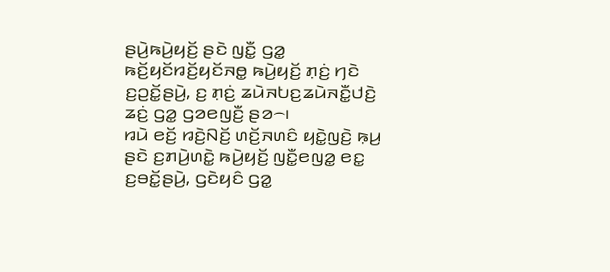ꤔꤣꤧ꤬ꤒꤣꤧ꤬ꤟꤢꤩ꤬ ꤔꤢꤧ ꤜꤢꤪ꤭ ꤞꤤ꤭ ꤒꤢꤩ꤬ꤟꤢꤩꤙꤢꤩ꤬ꤟꤢꤩꤏꤥ꤭ ꤒꤣꤧ꤬ꤟꤢꤩ꤬ ꤊ꤫ꤢꤦ꤬ ꤚꤢꤧ ꤢ꤬ꤑꤢꤩ꤭ꤔꤣꤧ꤬, ꤢ꤬ ꤊ꤫ꤢꤦ꤬ ꤘꤣꤧꤏꤝꤢ꤬ꤘꤣꤧꤏꤢꤪ꤭ꤓꤢꤧ꤬ ꤘꤢꤦ꤬ ꤞꤤ꤭ ꤞꤤꤕꤜꤢꤪ꤬ ꤔꤤ꤮꤯
ꤙꤣꤧ ꤕꤢꤩ꤬ ꤙꤢꤧ꤬ꤡꤢꤩ꤬ ꤛꤢꤩ꤬ꤏꤛꤢꤨ ꤟꤢꤧ꤭ꤜꤢꤧ꤬ ꤒ꤫ꤣ꤬ ꤔꤢꤧ ꤢ꤬ꤊꤣꤧ꤬ꤛꤢꤧ꤭ ꤒꤣꤧ꤬ꤟꤢꤩ꤬ ꤜꤢꤪ꤭ꤕꤜꤤ꤭ ꤕꤢ꤭ ꤢ꤬ꤋꤢꤩ꤭ꤔꤣꤧ꤬, ꤞꤢꤧꤟꤢꤨ ꤞꤤ꤭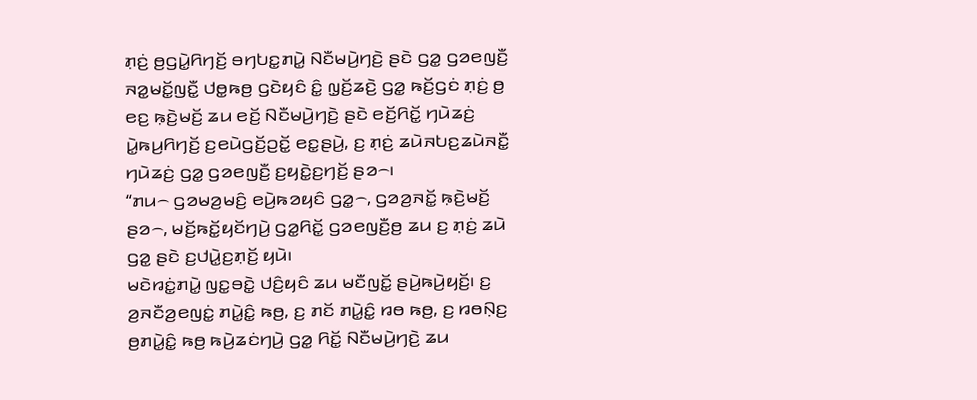ꤊ꤫ꤢꤦ꤬ ꤥ꤬ꤞꤣꤧ꤭ꤖꤚꤢꤩ꤬ ꤋꤚꤝꤢ꤭ꤊꤣꤧ꤭ ꤡꤢꤪꤗꤣꤧ꤬ꤚꤢꤧ꤬ ꤔꤢꤧ ꤞꤤ꤭ ꤞꤤꤕꤜꤢꤪ꤬ ꤏꤤ꤭ꤗꤢꤩ꤭ꤜꤢꤪ꤭ ꤓꤥ꤭ꤒꤥ꤬ ꤞꤢꤧꤟꤢꤨ ꤢꤨ꤭ ꤜ꤫ꤢꤩ꤬ꤘꤢꤧ꤬ ꤞꤤ꤭ ꤒꤢꤩ꤬ꤞꤢꤦ ꤊ꤫ꤢꤦ꤬ ꤥ꤬ ꤕꤢ꤬ ꤒ꤫ꤢꤧ꤬ꤗꤢꤩ꤬ ꤘꤣ ꤕꤢꤩ꤬ ꤡꤢꤪꤗꤣꤧ꤬ꤚꤢꤧ꤬ ꤔꤢꤧ ꤕꤢꤩ꤬ꤖꤢꤩ꤭ ꤚꤣꤧꤘꤢꤦ꤬ ꤣꤧ꤭ꤒꤣ꤬ꤖꤚꤢꤩ꤬ ꤢ꤬ꤕꤣꤧꤞꤢꤩ꤬ꤑꤢꤩ꤭ ꤕꤢ꤭ꤔꤣꤧ꤬, ꤢ꤬ ꤊ꤫ꤢꤦ꤬ ꤘꤣꤧꤏꤝꤢ꤬ꤘꤣꤧꤏꤢꤪ꤭ ꤚꤣꤧꤘꤢꤦ꤬ ꤞꤤ꤭ ꤞꤤꤕꤜꤢꤪ꤬ ꤢ꤬ꤟꤢꤧ꤭ꤢ꤬ꤚꤢꤩ꤬ ꤔꤤ꤮꤯
“ꤊꤣ꤮ ꤞꤤꤗꤤ꤬ꤗꤢꤨ꤬ ꤕꤣꤧ꤬ꤒꤤꤟꤢꤨ ꤞꤤ꤭꤮, ꤞꤤꤤ꤬ꤏꤢꤩ꤭ ꤒ꤫ꤢꤧ꤬ꤗꤢꤩ꤬ ꤔꤤ꤮, ꤗꤢꤩ꤬ꤒꤢꤩ꤭ꤟꤢꤩꤚꤣꤧ꤬ ꤞꤤ꤭ꤖꤢꤩ꤭ ꤞꤤꤕꤜꤢꤪ꤬ꤥ꤬ ꤘꤣ ꤢ꤬ ꤊ꤫ꤢꤦ꤬ ꤘꤣꤧ ꤞꤤ꤭ ꤔꤢꤧ ꤢ꤬ꤓꤣꤧ꤭ꤢ꤬ꤊ꤫ꤢꤩ꤬ ꤟꤣꤧ꤯
ꤗꤢꤧꤙꤢꤦ꤭ꤊꤣꤧ꤭ ꤜꤢ꤭ꤋꤢꤧ꤭ ꤓꤢꤨ꤬ꤟꤢꤨ ꤘꤣ ꤗꤢꤪꤜꤢꤩ꤭ ꤔꤣꤧ꤬ꤒꤣꤧ꤬ꤟꤢꤩ꤬꤯ ꤢ꤬ ꤤ꤬ꤏꤢꤪꤤ꤬ꤕꤜꤢꤦ꤭ ꤊꤣꤧ꤭ꤢꤨ꤭ ꤒꤥ꤬, ꤢ꤬ ꤊꤢꤩ ꤊꤣꤧ꤭ꤢꤨ꤭ ꤙꤥ ꤒꤥ꤬, ꤢ꤬ ꤙꤥꤡ꤫ꤢ꤬ ꤥ꤬ꤊꤣꤧ꤭ꤢꤨ꤭ ꤒꤥ꤬ ꤒꤣꤧ꤬ꤘꤢꤦꤚꤣꤧ꤬ ꤞꤤ꤭ ꤖꤢꤩ꤭ ꤡꤢꤪꤗꤣꤧ꤬ꤚꤢꤧ꤬ ꤘꤣ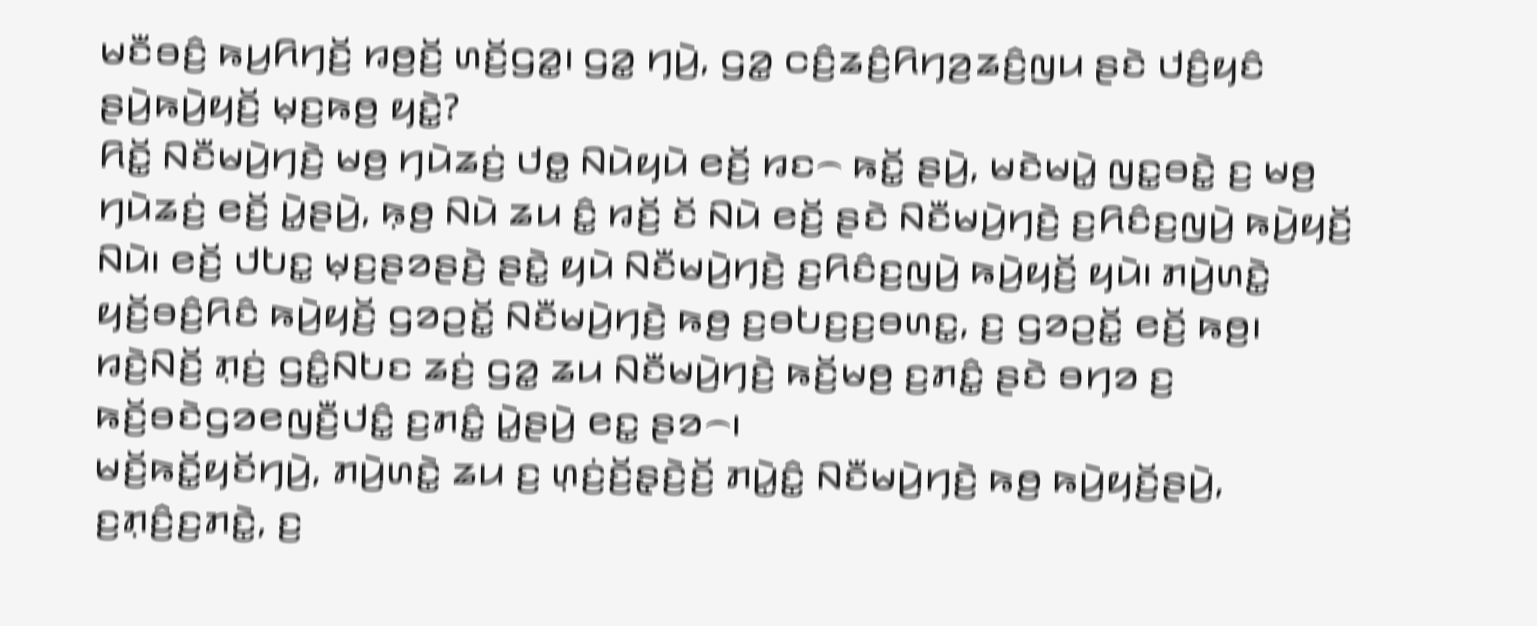ꤗꤢꤪꤋꤢꤨ꤬ ꤒꤣ꤬ꤖꤚꤢꤩ꤬ ꤙꤥ꤬ꤢꤩ꤬ ꤛꤢꤩ꤬ꤞꤤ꤭꤯ ꤞꤤ꤭ ꤚꤣꤧ꤬, ꤞꤤ꤭ ꤍꤢꤨ꤬ꤘꤢꤨ꤬ꤖꤚꤤ꤬ꤘꤢꤨ꤬ꤜꤣ ꤔꤢꤧ ꤓꤢꤨ꤬ꤟꤢꤨ ꤔꤣꤧ꤬ꤒꤣꤧ꤬ꤟꤢꤩ꤬ ꤗ꤫ꤢ꤬ꤒꤥ꤬ ꤟꤢꤧ꤭?
ꤖꤢꤩ꤭ ꤡꤢꤪꤗꤣꤧ꤬ꤚꤢꤧ꤬ ꤗꤥ꤬ ꤚꤣꤧꤘꤢꤦ꤬ ꤓꤥ꤭ ꤡꤣꤧꤟꤣꤧ ꤕꤢꤩ꤬ ꤙꤢ꤮ ꤒꤢꤩ꤭ ꤔꤣꤧ꤬, ꤗꤢꤧꤗꤣꤧ꤭ ꤜꤢ꤭ꤋꤢꤧ꤭ ꤢ꤬ ꤗꤥ꤬ ꤚꤣꤧꤘꤢꤦ꤬ ꤕꤢꤩ꤬ ꤣꤧ꤭ꤔꤣꤧ꤬, ꤒ꤫ꤥ꤬ ꤡꤣꤧ ꤘꤣ ꤢꤨ꤭ ꤙꤢꤩ꤬ ꤢꤩ ꤡꤣꤧ ꤕꤢꤩ꤬ ꤔꤢꤧ ꤡꤢꤪꤗꤣꤧ꤬ꤚꤢꤧ꤬ ꤢ꤬ꤖꤢꤨꤢ꤬ꤜꤣꤧ꤬ ꤒꤣꤧ꤬ꤟꤢꤩ꤬ ꤡꤣꤧ꤯ ꤕꤢꤩ꤬ ꤓꤝꤢ꤭ ꤗ꤫ꤢ꤬ꤔꤤꤔꤢꤧ꤬ ꤔꤢꤧ꤭ ꤟꤣꤧ ꤡꤢꤪꤗꤣꤧ꤬ꤚꤢꤧ꤬ ꤢ꤬ꤖꤢꤨꤢ꤬ꤜꤣꤧ꤬ ꤒꤣꤧ꤬ꤟꤢꤩ꤬ ꤟꤣꤧ꤯ ꤊꤣꤧ꤬ꤛꤢꤧ꤭ ꤟꤢꤩ꤬ꤋꤢꤨ꤬ꤖꤢꤨ ꤒꤣꤧ꤬ꤟꤢꤩ꤬ ꤞꤤꤑꤢꤩ꤭ ꤡꤢꤪꤗꤣꤧ꤬ꤚꤢꤧ꤬ ꤒꤥ꤬ ꤢ꤬ꤋꤝꤢ꤬ꤢ꤬ꤋꤛꤢ꤭, ꤢ꤬ ꤞꤤꤑꤢꤩ꤭ ꤕꤢꤩ꤬ ꤒꤥ꤬꤯
ꤙꤢꤧ꤬ꤡꤢꤩ꤬ ꤊ꤫ꤢꤦ꤬ ꤞꤢꤨ꤭ꤡꤝꤢ ꤘꤢꤦ꤬ ꤞꤤ꤭ ꤘꤣ ꤡꤢꤪꤗꤣꤧ꤬ꤚꤢꤧ꤬ ꤒꤢꤩ꤬ꤗꤥ꤬ ꤢ꤬ꤊꤢꤨ꤭ ꤔꤢꤧ ꤋꤚꤤ ꤢ꤬ ꤒꤢꤩ꤬ꤋꤢꤧꤞꤤꤕꤜꤢꤪ꤬ꤓꤢꤨ꤭ ꤢ꤬ꤊꤢꤨ꤭ ꤣꤧ꤭ꤔꤣꤧ꤬ ꤕꤢ꤭ ꤔꤤ꤮꤯
ꤗꤢꤩ꤬ꤒꤢꤩ꤭ꤟꤢꤩꤚꤣꤧ꤬, ꤊꤣꤧ꤬ꤛꤢꤧ꤭ ꤘꤣ ꤢ꤬ ꤛ꤫ꤢꤦ꤬ꤢꤩ꤬ꤔ꤫ꤢꤧ꤬ꤢꤩ꤬ ꤊꤣꤧ꤭ꤢꤨ꤭ ꤡꤢꤪꤗꤣꤧ꤬ꤚꤢꤧ꤬ ꤒꤥ꤬ ꤒꤣꤧ꤬ꤟꤢꤩ꤬ꤔꤣꤧ꤬, ꤢ꤬ꤊ꤫ꤢꤨ꤬ꤢ꤬ꤊꤢꤧ꤭, ꤢ꤬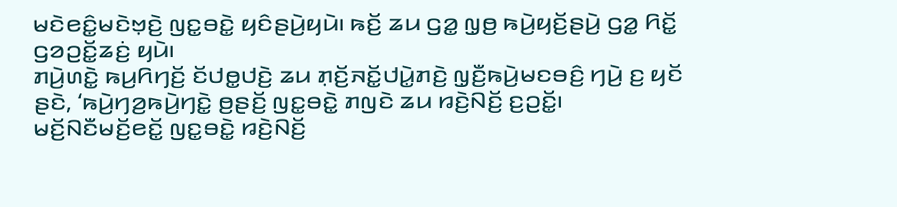ꤗꤢꤧꤕꤢꤨ꤭ꤗꤢꤧꤠ꤫ꤢꤧ꤬ ꤜꤢ꤭ꤋꤢꤧ꤭ ꤟꤢꤨꤔꤣꤧ꤬ꤟꤣꤧ꤯ ꤒꤢꤩ꤬ ꤘꤣ ꤞꤤ꤭ ꤜ꤫ꤥ꤬ ꤒꤣꤧ꤬ꤟꤢꤩ꤬ꤔꤣꤧ꤬ ꤞꤤ꤭ ꤖꤢꤩ꤭ ꤞꤤꤑꤢꤩ꤭ꤘꤢꤦ꤬ ꤟꤣꤧ꤯
ꤊꤣꤧ꤬ꤛꤢꤧ꤭ ꤒꤣ꤬ꤖꤚꤢꤩ꤬ ꤢꤩꤓꤥ꤭ꤓꤢꤧ꤬ ꤘꤣ ꤊ꤫ꤢꤩ꤬ꤏꤢꤩ꤭ꤓꤣꤧ꤭ꤊꤢꤧ꤬ ꤜ꤫ꤢꤪ꤬ꤒꤣꤧ꤬ꤗꤢꤋꤢꤨ꤬ ꤚꤣꤧ꤬ ꤢ꤬ ꤟꤢꤩ ꤔꤢꤧ, ‘ꤒꤣꤧ꤬ꤚꤤ꤬ꤒꤣꤧ꤬ꤚꤢꤧ꤭ ꤥ꤬ꤔꤢꤩ꤬ ꤜꤢ꤭ꤋꤢꤧ꤭ ꤊꤜꤢꤧ ꤘꤣ ꤙꤢꤧ꤬ꤡꤢꤩ꤬ ꤢ꤬ꤑꤢꤩ꤭꤯ ꤗꤢꤩ꤬ꤡꤢꤪꤗꤢꤩ꤬ꤕꤢꤩ꤭ ꤜꤢ꤭ꤋꤢꤧ꤭ ꤙꤢꤧ꤬ꤡꤢꤩ꤬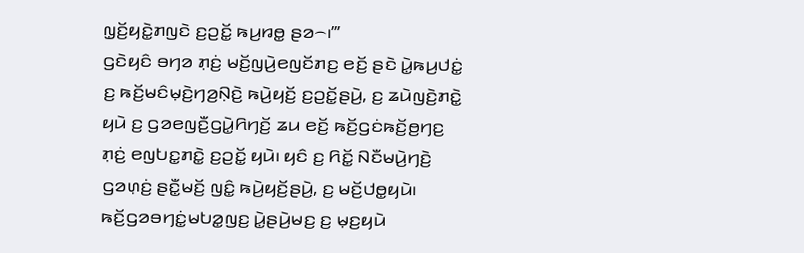ꤜ꤫ꤢꤩ꤬ꤟꤢꤧ꤭ꤊꤜꤢꤧ ꤢ꤬ꤑꤢꤩ꤭ ꤒꤣ꤬ꤙꤥ꤭ ꤔꤤ꤮꤯’”
ꤞꤢꤧꤟꤢꤨ ꤋꤚꤤ ꤊ꤫ꤢꤦ꤬ ꤗꤢꤩ꤬ꤜꤣꤧ꤬ꤕꤜꤢꤩꤊꤢ꤬ ꤕꤢꤩ꤬ ꤔꤢꤧ ꤣꤧ꤭ꤒꤣ꤬ꤓꤢꤦ꤭ ꤢ꤬ ꤒꤢꤩ꤬ꤗꤢꤨꤗ꤫ꤢꤧ꤬ꤚꤤ꤬ꤡ꤫ꤢꤧ꤬ ꤒꤣꤧ꤬ꤟꤢꤩ꤬ ꤢ꤬ꤑꤢꤩ꤭ꤔꤣꤧ꤬, ꤢ꤬ ꤘꤣꤧꤜꤢꤧ꤬ꤊꤢꤧ꤭ ꤟꤣꤧ ꤢ꤬ ꤞꤤꤕꤜꤢꤪ꤬ꤞꤣꤧ꤭ꤖꤚꤢꤩ꤬ ꤘꤣ ꤕꤢꤩ꤬ ꤒꤢꤩ꤬ꤞꤢꤦꤒꤢꤩ꤬ꤥ꤬ꤚꤢ꤬ ꤊ꤫ꤢꤦ꤬ ꤕꤜꤝꤢ꤭ꤊꤢꤧ꤭ ꤢ꤬ꤑꤢꤩ꤭ ꤟꤣꤧ꤯ ꤟꤢꤨ ꤢ꤬ ꤖꤢꤩ꤭ ꤡꤢꤪꤗꤣꤧ꤬ꤚꤢꤧ꤬ ꤞꤤꤛ꤫ꤢꤦ꤬ ꤔꤢꤪ꤭ꤗꤢꤩ꤬ ꤜꤢꤨ꤭ ꤒꤣꤧ꤬ꤟꤢꤩ꤬ꤔꤣꤧ꤬, ꤢ꤬ ꤗꤢꤩ꤬ꤓꤥ꤭ꤟꤣꤧ꤯
ꤒꤢꤩ꤬ꤞꤤꤋꤚꤢꤦ꤭ꤗꤝꤤ꤭ꤜꤢ꤬ ꤣꤧ꤭ꤔꤣꤧ꤬ꤗꤢ꤬ ꤢ꤬ ꤗ꤫ꤢ꤬ꤟꤣꤧ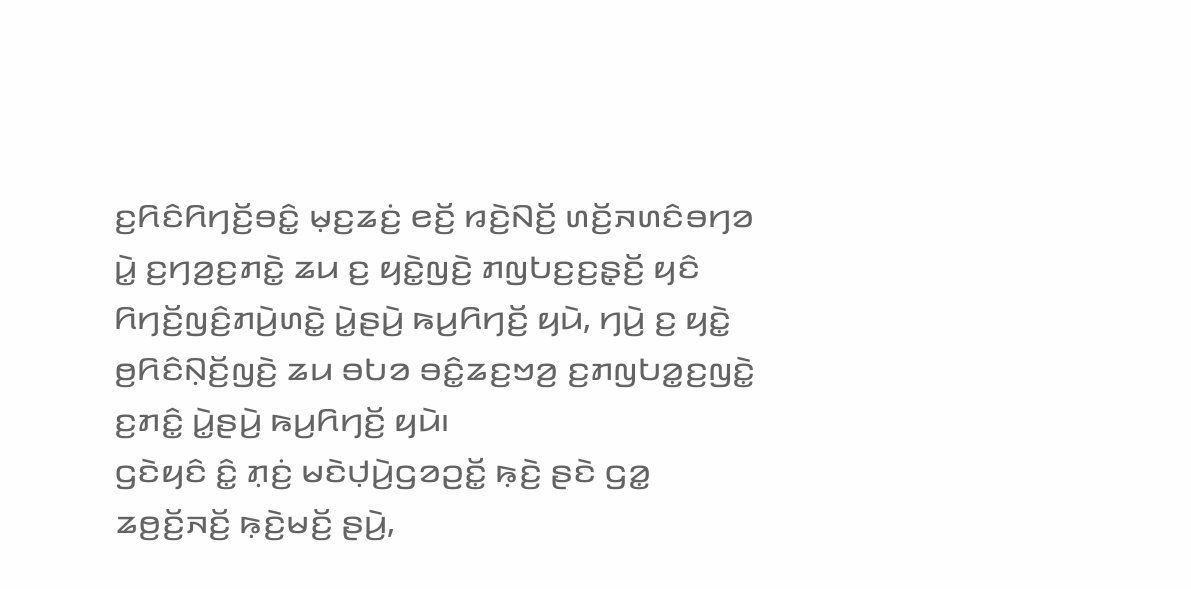ꤢ꤬ꤖꤢꤨꤖꤚꤢꤩ꤬ꤋꤢꤨ꤭ ꤗ꤫ꤢ꤬ꤘꤢꤦ꤬ ꤕꤢꤩ꤬ ꤙꤢꤧ꤬ꤡꤢꤩ꤬ ꤛꤢꤩ꤬ꤏꤛꤢꤨꤋꤚꤤ ꤣꤧ꤭ ꤢ꤬ꤚꤤ꤬ꤢ꤬ꤊꤢꤧ꤭ ꤘꤣ ꤢ꤬ ꤟꤢꤧ꤭ꤜꤢꤧ꤬ ꤊꤜꤝꤢ꤬ꤢ꤬ꤔ꤫ꤢꤩ꤬ ꤟꤢꤨ ꤖꤚꤢꤩ꤬ꤜꤢꤨ꤬ꤊꤣꤧ꤬ꤛꤢꤧ꤭ ꤣꤧ꤭ꤔꤣꤧ꤬ ꤒꤣ꤬ꤖꤚꤢꤩ꤬ ꤟꤣꤧ, ꤚꤣꤧ꤬ ꤢ꤬ ꤟꤢꤧ꤭ ꤥ꤬ꤖꤢꤨꤡ꤫ꤢꤩ꤬ꤜꤢꤧ꤬ ꤘꤣ ꤋꤝꤤ ꤋꤢꤨ꤭ꤘꤢ꤬ꤠꤤ꤬ ꤢ꤬ꤊꤜꤝꤤ꤭ꤢ꤬ꤜꤢꤧ꤭ ꤢ꤬ꤊꤢꤨ꤭ ꤣꤧ꤭ꤔꤣꤧ꤬ ꤒꤣ꤬ꤖꤚꤢꤩ꤬ ꤟꤣꤧ꤯
ꤞꤢꤧꤟꤢꤨ ꤢꤨ꤭ ꤊ꤫ꤢꤦ꤬ ꤗꤢꤧꤓ꤫ꤣꤧ꤬ꤞꤤꤑꤢꤩ꤭ ꤒ꤫ꤢꤧ꤬ ꤔꤢꤧ ꤞꤤ꤭ ꤘꤥ꤬ꤢꤩ꤬ꤏꤢꤩ꤬ ꤒ꤫ꤢꤧ꤬ꤗꤢꤩ꤬ ꤔꤣꤧ꤬,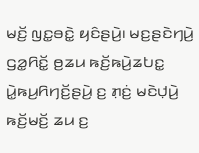ꤗꤢꤩ꤬ ꤜꤢ꤭ꤋꤢꤧ꤭ ꤟꤢꤨꤔꤣꤧ꤬꤯ ꤗꤢ꤬ꤔꤢꤧꤚꤣꤧ꤬ ꤞꤤ꤭ꤖꤢꤩ꤭ ꤥ꤬ꤘꤣ ꤒꤢꤩ꤬ꤒꤣꤧ꤬ꤘꤝꤢ꤭ ꤣꤧ꤭ꤒꤣ꤬ꤖꤚꤢꤩ꤬ꤔꤣꤧ꤬ ꤢ꤬ ꤊ꤫ꤢꤦ꤬ ꤗꤢꤧꤓ꤫ꤣꤧ꤬ ꤒꤢꤩ꤬ꤗꤢꤩ꤬ ꤘꤣ ꤢ꤬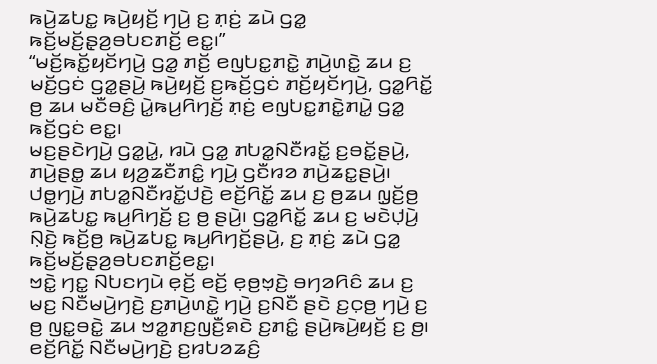ꤒꤣꤧ꤬ꤘꤝꤢ꤭ ꤒꤣꤧ꤬ꤟꤢꤩ꤬ ꤚꤣꤧ꤬ ꤢ꤬ ꤊ꤫ꤢꤦ꤬ ꤘꤣꤧ ꤞꤤ꤭ ꤒꤢꤩ꤬ꤗꤢꤩ꤬ꤔ꤫ꤤ꤬ꤋꤝꤢꤊꤢꤩ꤬ ꤕꤢ꤭꤯”
“ꤗꤢꤩ꤬ꤒꤢꤩ꤭ꤟꤢꤩꤚꤣꤧ꤬ ꤞꤤ꤭ ꤊꤢꤩ꤬ ꤕꤜꤝꤢ꤭ꤊꤢꤧ꤭ ꤊꤣꤧ꤬ꤛꤢꤧ꤭ ꤘꤣ ꤢ꤬ ꤗꤢꤩ꤬ꤞꤢꤦ ꤞꤤ꤭ꤔꤣꤧ꤬ ꤒꤣꤧ꤬ꤟꤢꤩ꤬ ꤢ꤬ꤒꤢꤩ꤬ꤞꤢꤦ ꤊꤢꤩ꤬ꤟꤢꤩꤚꤣꤧ꤬, ꤞꤤ꤭ꤖꤢꤩ꤭ ꤥ꤬ ꤘꤣ ꤗꤢꤪꤋꤢꤨ꤬ ꤣꤧ꤭ꤒꤣ꤬ꤖꤚꤢꤩ꤬ ꤊ꤫ꤢꤦ꤬ ꤕꤜꤝꤢ꤭ꤊꤢꤧ꤭ꤊꤣꤧ꤭ ꤞꤤ꤭ ꤒꤢꤩ꤬ꤞꤢꤦ ꤕꤢ꤭꤯
ꤗꤢ꤬ꤔꤢꤧꤚꤣꤧ꤬ ꤞꤤ꤭ꤣꤧ꤭, ꤙꤣꤧ ꤞꤤ꤭ ꤊꤝꤤ꤭ꤡꤢꤪꤙꤢꤩ꤭ ꤢ꤬ꤋꤢꤩ꤭ꤔꤣꤧ꤬, ꤊꤣꤧ꤬ꤔꤥ꤭ ꤘꤣ ꤟꤤ꤬ꤘꤢꤪꤊꤢꤨ꤭ ꤚꤣꤧ꤬ ꤞꤢꤪꤙꤤ ꤊꤣꤧ꤬ꤘꤢ꤭ꤔꤣꤧ꤬꤯ ꤓꤥ꤭ꤚꤣꤧ꤬ ꤊꤝꤤ꤭ꤡꤢꤪꤙꤢꤩ꤭ꤓꤢꤧ꤬ ꤕꤢꤩ꤬ꤖꤢꤩ꤭ ꤘꤣ ꤢ꤬ ꤥ꤬ꤘꤣ ꤜ꤫ꤢꤩ꤬ꤥ꤬ ꤒꤣꤧ꤬ꤘꤝꤢ꤭ ꤒꤣ꤬ꤖꤚꤢꤩ꤬ ꤢ꤬ ꤥ꤬ ꤔꤣꤧ꤬꤯ ꤞꤤ꤭ꤖꤢꤩ꤭ ꤘꤣ ꤢ꤬ ꤗꤢꤧꤓ꤫ꤣꤧ꤬ ꤡ꤫ꤢꤧ꤬ ꤒꤢꤩ꤬ꤥ꤬ ꤒꤣꤧ꤬ꤘꤝꤢ꤭ ꤒꤣ꤬ꤖꤚꤢꤩ꤬ꤔꤣꤧ꤬, ꤢ꤬ ꤊ꤫ꤢꤦ꤬ ꤘꤣꤧ ꤞꤤ꤭ ꤒꤢꤩ꤬ꤗꤢꤩ꤬ꤔ꤫ꤤ꤬ꤋꤝꤢꤊꤢꤩ꤬ꤕꤢ꤭꤯
ꤠꤢꤧ꤭ ꤚꤢ꤭ ꤡꤝꤢꤚꤣꤧ ꤕ꤫ꤢꤩ꤬ ꤕꤢꤩ꤬ ꤕ꤫ꤥ꤬ꤠ꤫ꤢꤧ꤬ ꤋꤚꤤꤖꤢꤨ ꤘꤣ ꤢ꤬ ꤗꤢ꤬ ꤡꤢꤪꤗꤣꤧ꤬ꤚꤢꤧ꤬ ꤢ꤬ꤊꤣꤧ꤬ꤛꤢꤧ꤭ ꤚꤣꤧ꤬ ꤢ꤬ꤡꤢꤪ ꤔꤢꤧ ꤢ꤬ꤍ꤫ꤥ꤬ ꤚꤣꤧ꤬ ꤢ꤬ ꤥ꤬ ꤜꤢ꤭ꤋꤢꤧ꤭ ꤘꤣ ꤠꤤ꤭ꤊꤢ꤬ꤜꤢꤪ꤬ꤎꤢꤧ ꤢ꤬ꤊꤢꤨ꤭ ꤔꤣꤧ꤬ꤒꤣꤧ꤬ꤟꤢꤩ꤬ ꤢ꤬ ꤥ꤬꤯ ꤕꤢꤩ꤬ꤖꤢꤩ꤭ ꤡꤢꤪꤗꤣꤧ꤬ꤚꤢꤧ꤬ ꤢ꤬ꤙꤝꤤꤘꤢꤨ꤬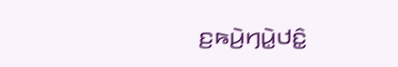ꤢ꤬ꤒꤣꤧ꤬ꤚꤣꤧ꤭ꤓꤢꤨ꤭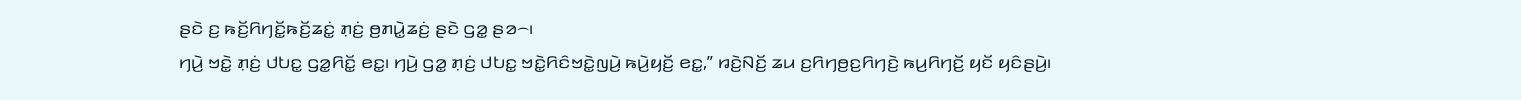ꤔꤢꤧ ꤢ꤬ ꤒꤢꤩ꤬ꤖꤚꤢꤩ꤭ꤒꤢꤩ꤬ꤘꤢꤦ꤭ ꤊ꤫ꤢꤦ꤬ ꤥ꤬ꤊꤣꤧ꤭ꤘꤢꤦ꤬ ꤔꤢꤧ ꤞꤤ꤭ ꤔꤤ꤮꤯
ꤚꤣꤧ꤬ ꤠꤢꤧ꤭ ꤊ꤫ꤢꤦ꤬ ꤓꤝꤢ꤭ ꤞꤤ꤭ꤖꤢꤩ꤭ ꤕꤢ꤭꤯ ꤚꤣꤧ꤬ ꤞꤤ꤭ ꤊ꤫ꤢꤦ꤬ ꤓꤝꤢ꤭ ꤠꤢꤧ꤭ꤖꤢꤨꤠꤢꤧ꤭ꤜꤣꤧ꤬ ꤒꤣꤧ꤬ꤟꤢꤩ꤬ ꤕꤢ꤭,” ꤙꤢꤧ꤬ꤡꤢꤩ꤬ ꤘꤣ ꤢ꤬ꤖꤚꤥ꤬ꤢ꤬ꤖꤚꤢꤧ꤬ ꤒꤣ꤬ꤖꤚꤢꤩ꤬ ꤟꤢꤩ ꤟꤢꤨꤔꤣꤧ꤬꤯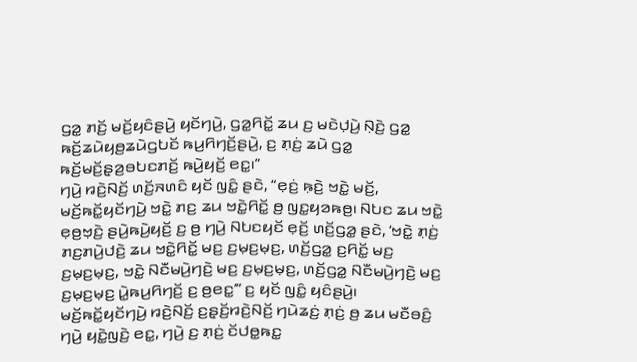ꤞꤤ꤭ ꤊꤢꤩ꤬ ꤗꤢꤩ꤬ꤟꤢꤨꤔꤣꤧ꤬ ꤟꤢꤩꤚꤣꤧ꤬, ꤞꤤ꤭ꤖꤢꤩ꤭ ꤘꤣ ꤢ꤬ ꤗꤢꤧꤓ꤫ꤣꤧ꤬ ꤡ꤫ꤢꤧ꤬ ꤞꤤ꤭ ꤒꤢꤩ꤬ꤘꤣꤧꤟꤥ꤬ꤘꤣꤧꤞꤝꤢꤩ ꤒꤣ꤬ꤖꤚꤢꤩ꤬ꤔꤣꤧ꤬, ꤢ꤬ ꤊ꤫ꤢꤦ꤬ ꤘꤣꤧ ꤞꤤ꤭ ꤒꤢꤩ꤬ꤗꤢꤩ꤬ꤔ꤫ꤤ꤬ꤋꤝꤢꤊꤢꤩ꤬ ꤒꤣꤧ꤬ꤟꤢꤩ꤬ ꤕꤢ꤭꤯”
ꤚꤣꤧ꤬ ꤙꤢꤧ꤬ꤡꤢꤩ꤬ ꤛꤢꤩ꤬ꤏꤛꤢꤨ ꤟꤢꤩ ꤜꤢꤨ꤭ ꤔꤢꤧ, “ꤕ꤫ꤢꤦ꤬ ꤒ꤫ꤢꤧ꤬ ꤠꤢꤧ꤭ ꤗꤢꤩ꤬, ꤗꤢꤩ꤬ꤒꤢꤩ꤭ꤟꤢꤩꤚꤣꤧ꤬ ꤠꤢꤧ꤭ ꤊꤢ꤬ ꤘꤣ ꤠꤢꤧ꤭ꤖꤢꤩ꤭ ꤥ꤬ ꤜꤢ꤭ꤟꤤꤒꤥ꤬꤯ ꤡꤝꤢ ꤘꤣ ꤠꤢꤧ꤭ ꤕ꤫ꤥ꤬ꤠ꤫ꤢꤧ꤬ ꤔꤣꤧ꤬ꤒꤣꤧ꤬ꤟꤢꤩ꤬ ꤢ꤬ ꤥ꤬ ꤚꤣꤧ꤬ ꤡꤝꤢꤟꤢꤩ ꤕ꤫ꤢꤩ꤬ ꤛꤢꤩ꤬ꤞꤤ꤭ ꤔꤢꤧ, ‘ꤠꤢꤧ꤭ ꤊ꤫ꤢꤦ꤬ ꤊꤢ꤬ꤊꤣꤧ꤬ꤓꤢꤧ꤬ ꤘꤣ ꤠꤢꤧ꤭ꤖꤢꤩ꤭ ꤗꤢ꤬ ꤢ꤬ꤗ꤫ꤢ꤬ꤗ꤫ꤢ꤬, ꤛꤢꤩ꤬ꤞꤤ꤭ ꤢ꤬ꤖꤢꤩ꤭ ꤗꤢ꤬ ꤢ꤬ꤗ꤫ꤢ꤬ꤗ꤫ꤢ꤬, ꤠꤢꤧ꤭ ꤡꤢꤪꤗꤣꤧ꤬ꤚꤢꤧ꤬ ꤗꤢ꤬ ꤢ꤬ꤗ꤫ꤢ꤬ꤗ꤫ꤢ꤬, ꤛꤢꤩ꤬ꤞꤤ꤭ ꤡꤢꤪꤗꤣꤧ꤬ꤚꤢꤧ꤬ ꤗꤢ꤬ ꤢ꤬ꤗ꤫ꤢ꤬ꤗ꤫ꤢ꤬ ꤣꤧ꤭ꤒꤣ꤬ꤖꤚꤢꤩ꤬ ꤢ꤬ ꤥ꤬ꤕꤢ꤭’” ꤢ꤬ ꤟꤢꤩ ꤜꤢꤨ꤭ ꤟꤢꤨꤔꤣꤧ꤬꤯
ꤗꤢꤩ꤬ꤒꤢꤩ꤭ꤟꤢꤩꤚꤣꤧ꤬ ꤙꤢꤧ꤬ꤡꤢꤩ꤬ ꤢ꤬ꤔ꤫ꤢꤩ꤬ꤙꤢꤧ꤬ꤡꤢꤩ꤬ ꤚꤣꤧꤘꤢꤦ꤬ ꤊ꤫ꤢꤦ꤬ ꤥ꤬ ꤘꤣ ꤗꤢꤪꤋꤢꤨ꤬ ꤚꤣꤧ꤬ ꤟꤢꤧ꤭ꤜꤢꤧ꤬ ꤕꤢ꤭, ꤚꤣꤧ꤬ ꤢ꤬ ꤊ꤫ꤢꤦ꤬ ꤢꤩꤓꤥ꤭ꤒꤢ꤭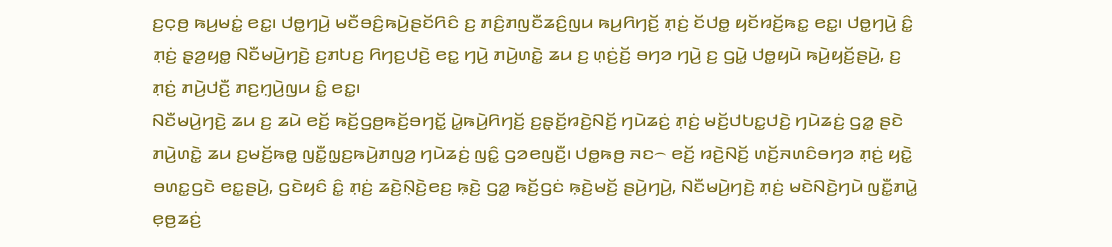ꤢ꤬ꤍ꤫ꤥ꤬ ꤒꤣ꤬ꤗꤢꤦ꤭ ꤕꤢ꤭꤯ ꤓꤥ꤭ꤚꤣꤧ꤬ ꤗꤢꤪꤋꤢꤨ꤬ꤒꤣꤧ꤬ꤔꤢꤩꤖꤢꤨ ꤢ꤬ ꤊꤢꤨ꤬ꤊꤜꤢꤪꤘꤢꤨ꤬ꤜꤣ ꤒꤣ꤬ꤖꤚꤢꤩ꤬ ꤊ꤫ꤢꤦ꤬ ꤢꤩꤓꤥ꤭ ꤟꤢꤩꤙꤢꤩ꤬ꤒꤢ꤭ ꤕꤢ꤭꤯ ꤓꤥ꤭ꤚꤣꤧ꤬ ꤢꤨ꤭ ꤊ꤫ꤢꤦ꤬ ꤔ꤫ꤤ꤬ꤟꤥ꤭ ꤡꤢꤪꤗꤣꤧ꤬ꤚꤢꤧ꤬ ꤢ꤬ꤊꤝꤢ꤬ ꤖꤚꤢ꤬ꤓꤢꤧ꤬ ꤕꤢ꤭ ꤚꤣꤧ꤬ ꤊꤣꤧ꤬ꤛꤢꤧ꤭ ꤘꤣ ꤢ꤬ ꤛ꤫ꤢꤦ꤬ꤢꤩ꤬ ꤋꤚꤤ ꤚꤣꤧ꤬ ꤢ꤬ ꤞꤣꤧ꤭ ꤓꤥ꤭ꤟꤣꤧ ꤒꤣꤧ꤬ꤟꤢꤩ꤬ꤔꤣꤧ꤬, ꤢ꤬ ꤊ꤫ꤢꤦ꤬ ꤊꤣꤧ꤬ꤓꤢꤪ꤬ ꤊꤢ꤬ꤚ꤫ꤣꤧ꤬ꤜꤣ ꤢꤨ꤭ ꤕꤢ꤭꤯
ꤡꤢꤪꤗꤣꤧ꤬ꤚꤢꤧ꤬ ꤘꤣ ꤢ꤬ ꤘꤣꤧ ꤕꤢꤩ꤬ ꤒꤢꤩ꤬ꤞꤥ꤬ꤒꤢꤩ꤬ꤋꤚꤢꤩ꤭ ꤣꤧ꤭ꤒꤣꤧ꤬ꤖꤚꤢꤩ꤬ ꤢ꤬ꤔ꤫ꤢꤩ꤬ꤙꤢꤧ꤬ꤡꤢꤩ꤬ ꤚꤣꤧꤘꤢꤦ꤬ ꤊ꤫ꤢꤦ꤬ ꤗꤢꤩ꤬ꤓꤝꤢ꤭ꤓꤢꤧ꤬ ꤚꤣꤧꤘꤢꤦ꤬ ꤞꤤ꤭ ꤔꤢꤧ ꤊꤣꤧ꤬ꤛꤢꤧ꤭ ꤘꤣ ꤢ꤬ꤗꤢꤩ꤬ꤒꤥ꤭ ꤜꤢꤪ꤭ꤜ꤫ꤢ꤬ꤒꤣꤧ꤬ꤊꤜꤤ꤬ ꤚꤣꤧꤘꤢꤦ꤬ ꤜꤢꤨ꤭ ꤞꤤꤕꤜꤢꤪ꤬꤯ ꤓꤥ꤭ꤒꤥ꤬ ꤏꤢ꤮ ꤕꤢꤩ꤬ ꤙꤢꤧ꤬ꤡꤢꤩ꤬ ꤛꤢꤩ꤬ꤏꤛꤢꤨꤋꤚꤤ ꤊ꤫ꤢꤦ꤬ ꤟꤢꤧ꤭ ꤋꤛꤢ꤭ꤞꤢꤧ ꤕꤢ꤭ꤔꤣꤧ꤬, ꤞꤢꤧꤟꤢꤨ ꤢꤨ꤭ ꤊ꤫ꤢꤦ꤬ ꤘꤢꤧ꤬ꤡ꤫ꤢꤧ꤬ꤕꤢ꤬ ꤒ꤫ꤢꤧ꤬ ꤞꤤ꤭ ꤒꤢꤩ꤬ꤞꤢꤦ ꤒ꤫ꤢꤧ꤬ꤗꤢꤩ꤬ ꤔꤣꤧ꤬ꤚꤣꤧ꤬, ꤡꤢꤪꤗꤣꤧ꤬ꤚꤢꤧ꤬ ꤊ꤫ꤢꤦ꤬ ꤗꤢꤧꤡꤢꤧ꤬ꤚꤣꤧ ꤜꤢꤪ꤭ꤊꤣꤧ꤭ ꤕ꤫ꤥ꤬ꤘꤢꤦ꤬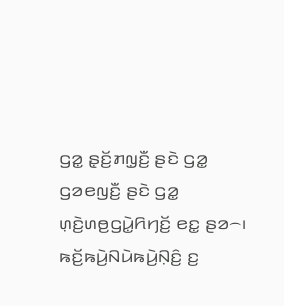ꤞꤤ꤭ ꤔ꤫ꤢꤩ꤬ꤊꤜ꤫ꤢꤪ꤬ ꤔꤢꤧ ꤞꤤ꤭ ꤞꤤꤕꤜꤢꤪ꤬ ꤔꤢꤧ ꤞꤤ꤭ ꤛ꤫ꤢꤧ꤬ꤛꤥ꤬ꤞꤣꤧ꤭ꤖꤚꤢꤩ꤬ ꤕꤢ꤭ ꤔꤤ꤮꤯
ꤒꤢꤩ꤬ꤒꤣꤧ꤬ꤡꤣꤧꤒꤣꤧ꤬ꤡ꤫ꤢꤨ꤬ ꤢ꤬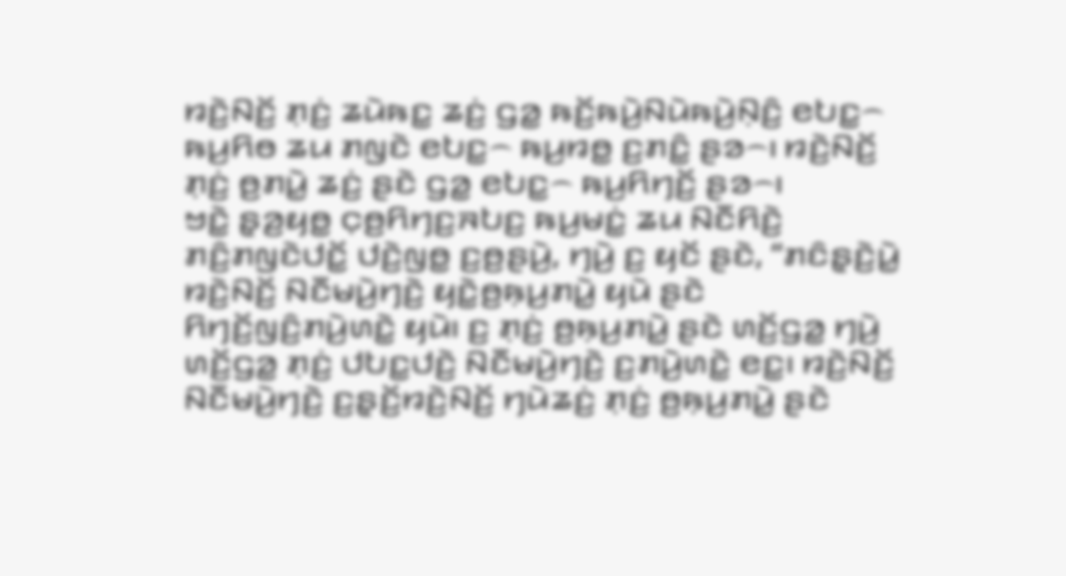ꤙꤢꤧ꤬ꤡꤢꤩ꤬ ꤊ꤫ꤢꤦ꤬ ꤘꤣꤧꤒꤢ꤭ ꤘꤢꤦ꤬ ꤞꤤ꤭ ꤒꤢꤩ꤬ꤒꤣꤧ꤬ꤡꤣꤧꤒꤣꤧ꤬ꤡ꤫ꤢꤨ꤬ ꤕꤝꤢ꤭꤮ ꤒꤣ꤬ꤖꤥ ꤘꤣ ꤊꤜꤢꤧ ꤕꤝꤢ꤭꤮ ꤒꤣ꤬ꤙꤥ꤭ ꤢ꤬ꤊꤢꤨ꤭ ꤔꤤ꤮꤯ ꤙꤢꤧ꤬ꤡꤢꤩ꤬ ꤊ꤫ꤢꤦ꤬ ꤥ꤬ꤊꤣꤧ꤭ ꤘꤢꤦ꤬ ꤔꤢꤧ ꤞꤤ꤭ ꤕꤝꤢ꤭꤮ ꤒꤣ꤬ꤖꤚꤢꤩ꤬ ꤔꤤ꤮꤯
ꤠꤢꤧ꤭ ꤔ꤫ꤤ꤬ꤟꤥ꤭ ꤍ꤫ꤥ꤬ꤖꤚꤢ꤬ꤏꤝꤢ꤬ ꤒꤣ꤬ꤗꤢꤦ꤭ ꤘꤣ ꤡꤢꤪꤖꤢꤧ꤬ ꤊꤢꤨ꤬ꤊꤜꤢꤧꤓꤢꤩ꤭ ꤓꤢꤧ꤬ꤜꤥ꤭ ꤢ꤬ꤥ꤬ꤔꤣꤧ꤬, ꤚꤣꤧ꤬ ꤢ꤬ ꤟꤢꤩ ꤔꤢꤧ, “ꤊꤢꤨꤔ꤫ꤢꤧ꤬ꤣꤧ꤭ ꤙꤢꤧ꤬ꤡꤢꤩ꤬ ꤡꤢꤪꤗꤣꤧ꤬ꤚꤢꤧ꤬ ꤟꤢꤧ꤭ꤥ꤬ꤒ꤫ꤣ꤬ꤊꤣꤧ꤭ ꤟꤣꤧ ꤔꤢꤧ ꤖꤚꤢꤩ꤬ꤜꤢꤨ꤬ꤊꤣꤧ꤬ꤛꤢꤧ꤭ ꤟꤣꤧ꤯ ꤢ꤬ ꤊ꤫ꤢꤦ꤬ ꤥ꤬ꤒ꤫ꤣ꤬ꤊꤣꤧ꤭ ꤔꤢꤧ ꤛꤢꤩ꤬ꤞꤤ꤭ ꤚꤣꤧ꤬ ꤛꤢꤩ꤬ꤞꤤ꤭ ꤊ꤫ꤢꤦ꤬ ꤓꤝꤢ꤭ꤓꤢꤧ꤬ ꤡꤢꤪꤗꤣꤧ꤬ꤚꤢꤧ꤬ ꤢ꤬ꤊꤣꤧ꤬ꤛꤢꤧ꤭ ꤕꤢ꤭꤯ ꤙꤢꤧ꤬ꤡꤢꤩ꤬ ꤡꤢꤪꤗꤣꤧ꤬ꤚꤢꤧ꤬ ꤢ꤬ꤔ꤫ꤢꤩ꤬ꤙꤢꤧ꤬ꤡꤢꤩ꤬ ꤚꤣꤧꤘꤢꤦ꤬ ꤊ꤫ꤢꤦ꤬ ꤥ꤬ꤒ꤫ꤣ꤬ꤊꤣꤧ꤭ ꤔꤢꤧ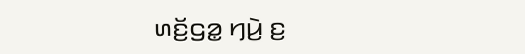ꤛꤢꤩ꤬ꤞꤤ꤭ ꤚꤣꤧ꤬ ꤢ꤬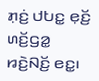ꤊ꤫ꤢꤦ꤬ ꤓꤝꤢ꤭ ꤕ꤫ꤢꤩ꤬ ꤛꤢꤩ꤬ꤞꤤ꤭ ꤙꤢꤧ꤬ꤡꤢꤩ꤬ ꤕꤢ꤭꤯